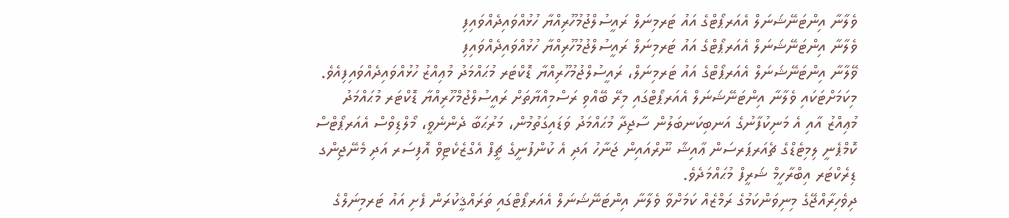ވެލާނާ އިންޓަނޭޝަނަލް އެއަރޕޯޓްގެ އައު ޓަރމިނަލް ރައީސުލްޖުމުހޫރިއްޔާ ހުޅުއްވައިދެއްވައިފި
ވެލާނާ އިންޓަނޭޝަނަލް އެއަރޕޯޓްގެ އައު ޓަރމިނަލް ރައީސުލްޖުމުހޫރިއްޔާ ހުޅުއްވައިދެއްވައިފި
ވޭލާނާ އިންޓަނޭޝަނަލް އެއަރޕޯޓްގެ އައު ޓަރމިނަލް، ރައީސުލްޖުމުހޫރިއްޔާ ޑޮކްޓަރ މުޙައްމަދު މުޢިއްޒު ހުޅުއްވައިދެއްވައިފިއެވެ.
މިކަމަށްޓަކައި ވެލާނާ އިންޓަނޭޝަނަލް އެއަރޕޯޓްގައި މިރޭ ބޭއްވި ރަސްމިއްޔާތަށް ރައީސުލްޖުމްހޫރިއްޔާ ޑޮކްޓަރ މުޙައްމަދު މުޢިއްޒު އާއި އެ މަނިކުފާނުގެ އަނބިކަނބަލުން ސާޖިދާ މުޙައްމަދު ވަޑައިގަތުމުން، މަރުޙަބާ ދެންނެވީ، މޯލްޑިވްސް އެއަރޕޯޓްސް ކޮމްޕެނީ ލިމިޓެޑްގެ ޗެއަރޕަރސަން ޢާއިޝާ ނޫރްއައިން ޖަނާހު އަދި އެ ކުންފުނީގެ ޗީފް އެގްޒެކެޓިވް އޮފިސަރ އަދި މެނޭޖިންގ ޑިރެކްޓަރ އިބްރާހީމް ޝަރީފް މުޙައްމަދެވެ.
ދިވެހިރާއްޖޭގެ މިނިވަންކަމުގެ ރަމްޒެއް ކަމަށްވާ ވެލާނާ އިންޓަނޭޝަނަލް އެއަރޕޯޓްގައި ތަރައްޤީކުރަން ފެށި އައު ޓަރމިނަލްގެ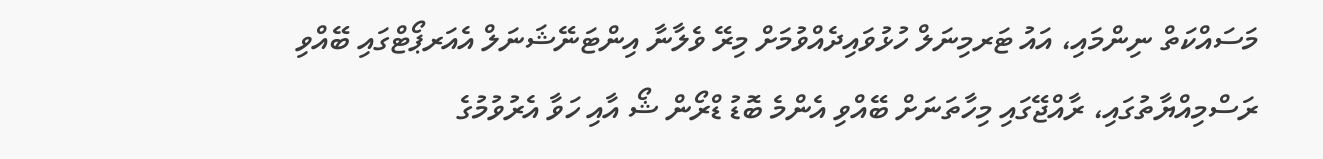މަސައްކަތް ނިންމައި، އައު ޓަރމިނަލް ހުޅުވައިދެއްވުމަށް މިރޭ ވެލާނާ އިންޓަނޭޝަނަލް އެއަރޕޯޓްގައި ބޭއްވި ރަސްމިއްޔާތުގައި، ރާއްޖޭގައި މިހާތަނަށް ބޭއްވި އެންމެ ބޮޑު ޑްރޯން ޝޯ އާއި ހަވާ އެރުވުމުގެ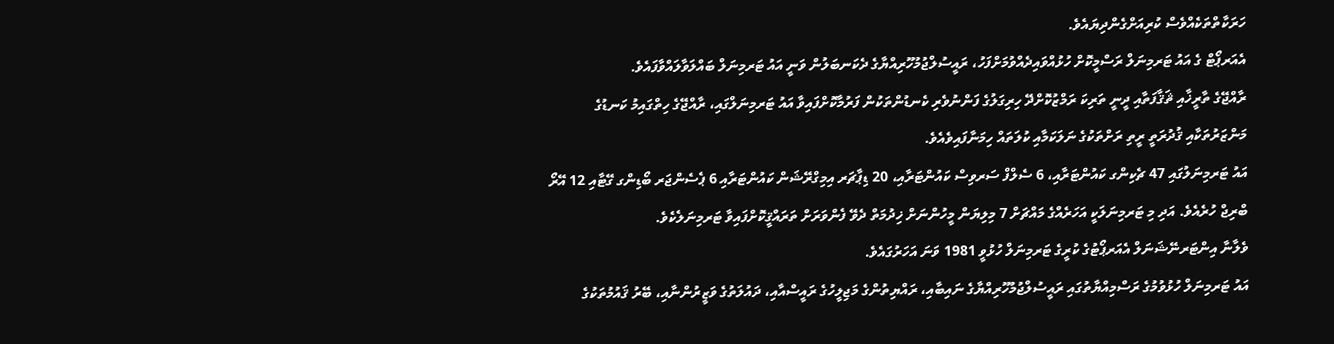ހަރަކާތްތަކެއްވެސް ކުރިއަށްގެންދިޔައެވެ.
އެއަރޕޯޓް ގެ އައު ޓަރމިނަލް ރަސްމީކޮށް ހުޅުއްވައިދެއްވުމަށްފަހު، ރައީސުލްޖުމުހޫރިއްޔާގެ ދެކަނބަލުން ވަނީ އައު ޓަރމިނަލް ބައްލަވާލައްވާފައެވެ.
ރާއްޖޭގެ ތާރީޚާއި ޘަޤާފަތާއި ދީނީ ތަރިކަ ރަމްޒުކޮށްދޭ ހިރިގަލުގެ ފަންނުވެރި ކެނޑުންތަކުން ފަރުމާކޮށްފައިވާ އައު ޓަރމިނަލްގައި، ރާއްޖޭގެ ހިތްގައިމު ކަނޑުގެ މަންޒަރުތަކާއި ޤުދުރަތީ ރީތި ރަށްތަކުގެ ނަލަކަމާއި ކުލަތައް ހިމަނާފައިވެއެވެ.
އައު ޓަރމިނަލުގައި 47 ޗެކިންގ ކައުންޓަރާއި، 6 ސެލްފް ސަރވިސް ކައުންޓަރާއި، 20 ޑިޕާޗަރ އިމިގްރޭޝަން ކައުންޓަރާއި 6 ޕެސެންޖަރ ބޯޑިންގ ގޭޓާއި 12 އޭރޯ ބްރިޖް ހުރެއެވެ. އަދި މި ޓަރމިނަލަކީ އަހަރެއްގެ މައްޗަށް 7 މިލިޔަން މީހުންނަށް ޚިދުމަތް ދެވޭ ފެންވަރަށް ތަރައްޤީކޮށްފައިވާ ޓަރމިނަލެކެވެ.
ވެލާނާ އިންޓަރނޭޝަނަލް އެއަރޕޯޓުގެ ކުރީގެ ޓަރމިނަލް ހުޅުވީ 1981 ވަނަ އަހަރުގައެވެ.
އައު ޓަރމިނަލް ހުޅުވުމުގެ ރަސްމިއްޔާތުގައި ރައީސުލްޖުމުހޫރިއްޔާގެ ނައިބާއި، ރައްޔިތުންގެ މަޖިލީހުގެ ރައީސްއާއި، ދައުލަތުގެ ވަޒީރުންނާއި، ބޭރު ޤައުމުތަކުގެ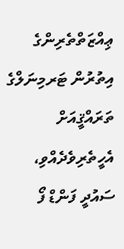ޢިއްޒަތްތެރިންގެ އިތުރުން ޓަރމިނަލްގެ ތަރައްޤީއަށް އެހީތެރިވެދެއްވި، ސައުދީ ފަންޑް ފޯ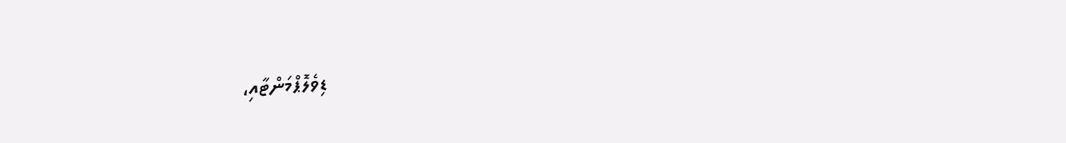ޑިވެލޮޕްމަންޓާއި،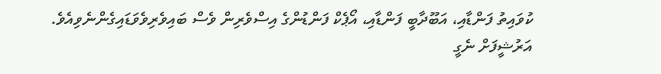ކުވައިތު ފަންޑާއި، އަބޫދާބީ ފަންޑާއި، އޯޕެކް ފަންޑުންގެ އިސްވެރިން ވެސް ބައިވެރިވެވަޑައިގެންނެވިއެވެ.
އަރުޝީފަށް ނެގީ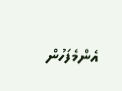އެންމެފަހުން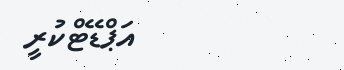އަޕްޑޭޓްކުރީ